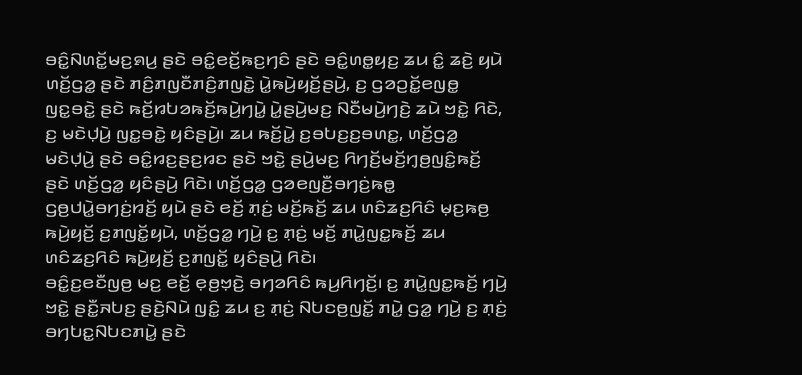ꤋꤢꤨ꤭ꤡꤛꤢꤩ꤭ꤗꤢ꤬ꤎꤣ꤬ ꤔꤢꤧ ꤋꤢꤨ꤭ꤕꤢꤩ꤬ꤒꤢ꤬ꤚꤢꤨ ꤔꤢꤧ ꤋꤢꤨ꤭ꤛꤥ꤭ꤟꤢ꤬ ꤘꤣ ꤢꤨ꤭ ꤘꤢꤧ꤬ ꤟꤣꤧ ꤛꤢꤩ꤬ꤞꤤ꤭ ꤔꤢꤧ ꤊꤢꤨ꤬ꤊꤜꤢꤪꤊꤢꤨ꤬ꤊꤜꤢꤧ꤭ ꤣꤧ꤭ꤒꤣꤧ꤬ꤟꤢꤩ꤬ꤔꤣꤧ꤬, ꤢ꤬ ꤞꤤꤑꤢꤩ꤭ꤕꤜꤥ꤭ ꤜꤢ꤭ꤋꤢꤧ꤭ ꤔꤢꤧ ꤒꤢꤩ꤬ꤙꤝꤤꤒꤢꤩ꤬ꤒꤣꤧ꤬ꤚꤣꤧ꤭ ꤣꤧ꤭ꤔꤣꤧ꤬ꤗꤢ꤬ ꤡꤢꤪꤗꤣꤧ꤬ꤚꤢꤧ꤬ ꤘꤣꤧ ꤠꤢꤧ꤭ ꤖꤢꤧ, ꤢ꤬ ꤗꤢꤧꤓ꤫ꤣꤧ꤬ ꤜꤢ꤭ꤋꤢꤧ꤭ ꤟꤢꤨꤔꤣꤧ꤬꤯ ꤘꤣ ꤒꤢꤩ꤬ꤣꤧ꤭ ꤢ꤬ꤋꤝꤢ꤬ꤢ꤬ꤋꤛꤢ꤭, ꤛꤢꤩ꤬ꤞꤤ꤭ ꤗꤢꤧꤓ꤫ꤣꤧ꤬ ꤔꤢꤧ ꤋꤢꤨ꤭ꤙꤢ꤬ꤔꤢ꤬ꤙꤢ ꤔꤢꤧ ꤠꤢꤧ꤭ ꤔꤣꤧ꤬ꤗꤢ꤬ ꤖꤚꤢꤩ꤬ꤗꤢꤩ꤬ꤚ꤫ꤥ꤬ꤜꤢꤨ꤭ꤒꤢꤩ꤬ ꤔꤢꤧ ꤛꤢꤩ꤬ꤞꤤ꤭ ꤟꤢꤨꤔꤣꤧ꤬ ꤖꤢꤧ꤯ ꤛꤢꤩ꤬ꤞꤤ꤭ ꤞꤤꤕꤜꤢꤪ꤬ꤋꤚꤢꤦ꤬ꤒꤥ꤭ ꤞꤥ꤬ꤓꤣꤧ꤭ꤋꤚꤢꤦ꤬ꤙꤢꤩ꤬ ꤟꤣꤧ ꤔꤢꤧ ꤕꤢꤩ꤬ ꤊ꤫ꤢꤦ꤬ ꤗꤢꤩ꤬ꤒꤢꤩ꤬ ꤘꤣ ꤛꤢꤨꤘꤢ꤬ꤖꤢꤨ ꤗ꤫ꤢ꤬ꤒꤥ꤬ ꤒꤣꤧ꤬ꤟꤢꤩ꤬ ꤢ꤬ꤊꤜꤢꤩ꤭ꤟꤣꤧ, ꤛꤢꤩ꤬ꤞꤤ꤭ ꤚꤣꤧ꤬ ꤢ꤬ ꤊ꤫ꤢꤦ꤬ ꤗꤢꤩ꤬ ꤊꤣꤧ꤭ꤜꤢ꤭ꤒꤢꤩ꤬ ꤘꤣ ꤛꤢꤨꤘꤢ꤬ꤖꤢꤨ ꤒꤣꤧ꤬ꤟꤢꤩ꤬ ꤢ꤬ꤊꤜꤢꤩ꤭ ꤟꤢꤨꤔꤣꤧ꤬ ꤖꤢꤧ꤯
ꤋꤢꤨ꤭ꤢ꤬ꤕꤢꤪꤜꤥ꤬ ꤗꤢ꤬ ꤕꤢꤩ꤬ ꤕ꤫ꤥ꤬ꤠ꤫ꤢꤧ꤬ ꤋꤚꤤꤖꤢꤨ ꤒꤣ꤬ꤖꤚꤢꤩ꤬꤯ ꤢ꤬ ꤊꤣꤧ꤭ꤜꤢ꤭ꤒꤢꤩ꤬ ꤚꤣꤧ꤬ ꤠꤢꤧ꤭ ꤔꤢꤪ꤭ꤏꤝꤢ꤬ ꤔꤢꤧ꤬ꤡꤣꤧ ꤜꤢꤨ꤭ ꤘꤣ ꤢ꤬ ꤊ꤫ꤢꤦ꤬ ꤡꤝꤢꤥ꤬ꤜꤢꤩ꤭ ꤊꤣꤧ꤭ ꤞꤤ꤭ ꤚꤣꤧ꤬ ꤢ꤬ ꤊ꤫ꤢꤦ꤬ ꤋꤚꤝꤢ꤭ꤡꤝꤢꤊꤣꤧ꤭ ꤔꤢꤧ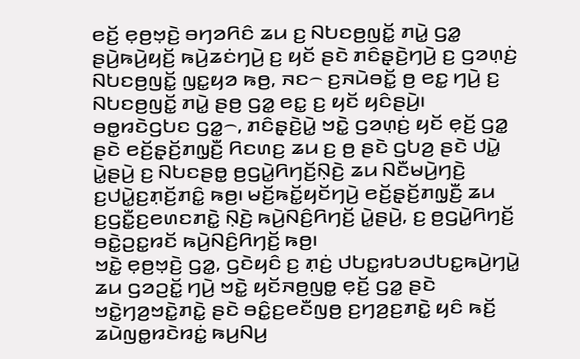ꤕꤢꤩ꤬ ꤕ꤫ꤥ꤬ꤠ꤫ꤢꤧ꤬ ꤋꤚꤤꤖꤢꤨ ꤘꤣ ꤢ꤬ ꤡꤝꤢꤥ꤬ꤜꤢꤩ꤭ ꤊꤣꤧ꤭ ꤞꤤ꤭ ꤔꤣꤧ꤬ꤒꤣꤧ꤬ꤟꤢꤩ꤬ ꤒꤣꤧ꤬ꤘꤢꤦꤚꤣꤧ꤬ ꤢ꤬ ꤟꤢꤩ ꤔꤢꤧ ꤊꤢꤨꤔ꤫ꤢꤧ꤬ꤚꤣꤧ꤬ ꤢ꤬ ꤞꤤꤛ꤫ꤢꤦ꤬ ꤡꤝꤢꤥ꤬ꤜꤢꤩ꤭ ꤜꤢ꤭ꤟꤤ ꤒꤥ꤬, ꤏꤢ꤮ ꤢ꤬ꤏꤣꤧꤋꤢꤩ꤭ ꤥ꤬ ꤕꤢ꤭ ꤚꤣꤧ꤬ ꤢ꤬ ꤡꤝꤢꤥ꤬ꤜꤢꤩ꤭ ꤊꤣꤧ꤭ ꤔꤥ꤬ ꤞꤤ꤭ ꤕꤢ꤭ ꤢ꤬ ꤟꤢꤩ ꤟꤢꤨꤔꤣꤧ꤬꤯
ꤋꤥ꤭ꤙꤢꤧꤞꤝꤢ ꤞꤤ꤭꤮, ꤊꤢꤨꤔ꤫ꤢꤧ꤬ꤣꤧ꤭ ꤠꤢꤧ꤭ ꤞꤤꤛ꤫ꤢꤦ꤬ ꤟꤢꤩ ꤕ꤫ꤢꤩ꤬ ꤞꤤ꤭ ꤔꤢꤧ ꤕꤢꤩ꤬ꤔ꤫ꤢꤩ꤬ꤊꤜ꤫ꤢꤪ꤬ ꤖꤢꤛꤢ꤬ ꤘꤣ ꤢ꤬ ꤥ꤬ ꤔꤢꤧ ꤞꤝꤤ꤬ ꤔꤢꤧ ꤓꤣꤧ꤭ ꤣꤧ꤭ꤔꤣꤧ꤬ ꤢ꤬ ꤡꤝꤢꤔꤥ꤭ ꤥ꤬ꤞꤣꤧ꤭ꤖꤚꤢꤩ꤬ꤡ꤫ꤢꤧ꤬ ꤘꤣ ꤡꤢꤪꤗꤣꤧ꤬ꤚꤢꤧ꤬ ꤢ꤬ꤓꤣꤧ꤭ꤢ꤬ꤊ꤫ꤢꤩ꤬ꤊꤢꤨ꤭ ꤒꤥ꤬꤯ ꤗꤢꤩ꤬ꤒꤢꤩ꤭ꤟꤢꤩꤚꤣꤧ꤬ ꤕꤢꤩ꤬ꤔ꤫ꤢꤩ꤬ꤊꤜ꤫ꤢꤪ꤬ ꤘꤣ ꤢ꤬ꤞꤢꤪ꤭ꤢ꤬ꤕꤛꤢꤊꤢꤧ꤭ ꤡ꤫ꤢꤧ꤬ ꤒꤣꤧ꤬ꤡꤢꤨ꤬ꤖꤚꤢꤩ꤬ ꤣꤧ꤭ꤔꤣꤧ꤬, ꤢ꤬ ꤥ꤬ꤞꤣꤧ꤭ꤖꤚꤢꤩ꤬ ꤋꤢꤧ꤭ꤑꤢ꤭ꤙꤢꤩ ꤒꤣꤧ꤬ꤡꤢꤨ꤬ꤖꤚꤢꤩ꤬ ꤒꤥ꤬꤯
ꤠꤢꤧ꤭ ꤕ꤫ꤥ꤬ꤠ꤫ꤢꤧ꤬ ꤞꤤ꤭, ꤞꤢꤧꤟꤢꤨ ꤢ꤬ ꤊ꤫ꤢꤦ꤬ ꤓꤝꤢ꤭ꤙꤝꤤꤓꤝꤢ꤭ꤒꤣꤧ꤬ꤚꤣꤧ꤭ ꤘꤣ ꤞꤤꤑꤢꤩ꤭ ꤚꤣꤧ꤬ ꤠꤢꤧ꤭ ꤟꤢꤩꤏꤥ꤬ꤜꤥ꤭ ꤕ꤫ꤢꤩ꤬ ꤞꤤ꤭ ꤔꤢꤧ ꤠꤢꤧ꤭ꤚꤤ꤬ꤠꤢꤧ꤭ꤊꤢꤧ꤭ ꤔꤢꤧ ꤋꤢꤨ꤭ꤢ꤬ꤕꤢꤪꤜꤥ꤬ ꤢ꤬ꤚꤤ꤬ꤢ꤬ꤊꤢꤧ꤭ ꤟꤢꤨ ꤒꤢꤩ꤬ ꤘꤣꤧꤜꤥ꤭ꤙꤢꤧꤙꤢꤦ꤭ ꤒꤣ꤬ꤡꤣ꤬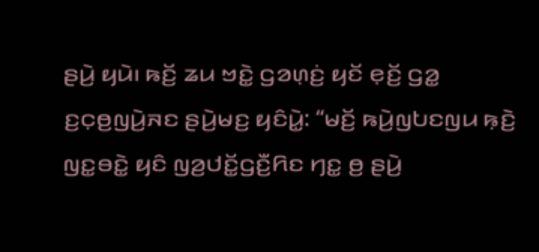ꤔꤣꤧ꤬ ꤟꤣꤧ꤯ ꤒꤢꤩ꤬ ꤘꤣ ꤠꤢꤧ꤭ ꤞꤤꤛ꤫ꤢꤦ꤬ ꤟꤢꤩ ꤕ꤫ꤢꤩ꤬ ꤞꤤ꤭ ꤢ꤬ꤍ꤫ꤥ꤬ꤜꤣꤧ꤬ꤏꤢ ꤔꤣꤧ꤬ꤗꤢ꤬ ꤟꤢꤨꤣꤧ꤭: “ꤗꤢꤩ꤬ ꤒꤣꤧ꤬ꤜꤝꤢꤜꤣ ꤒ꤫ꤢꤧ꤬ ꤜꤢ꤭ꤋꤢꤧ꤭ ꤟꤢꤨ ꤜꤤ꤬ꤓꤢꤩ꤭ꤞꤢꤪ꤬ꤖꤢ ꤚꤢ꤭ ꤥ꤬ ꤔꤣꤧ꤬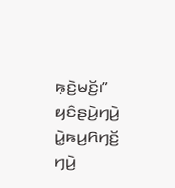ꤒ꤫ꤢꤧ꤬ꤗꤢꤩ꤬꤯” ꤟꤢꤨꤔꤣꤧ꤬ꤚꤣꤧ꤬ ꤣꤧ꤭ꤒꤣ꤬ꤖꤚꤢꤩ꤬ ꤚꤣꤧ꤬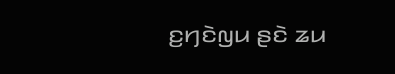ꤢ꤬ꤚꤢꤧꤜꤣ ꤔꤢꤧ ꤘꤣ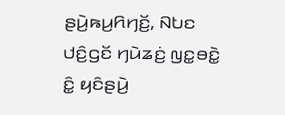ꤔꤣꤧ꤬ꤒꤣ꤬ꤖꤚꤢꤩ꤬, ꤡꤝꤢ ꤓꤢꤨ꤬ꤞꤢꤩ ꤚꤣꤧꤘꤢꤦ꤬ ꤜꤢ꤭ꤋꤢꤧ꤭ ꤢꤨ꤭ ꤟꤢꤨꤔꤣꤧ꤬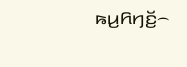ꤒꤣ꤬ꤖꤚꤢꤩ꤬꤮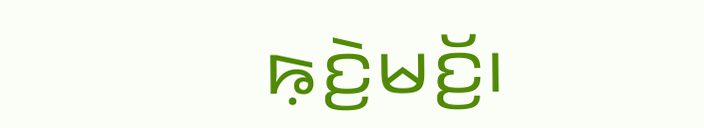ꤒ꤫ꤢꤧ꤬ꤗꤢꤩ꤬꤯